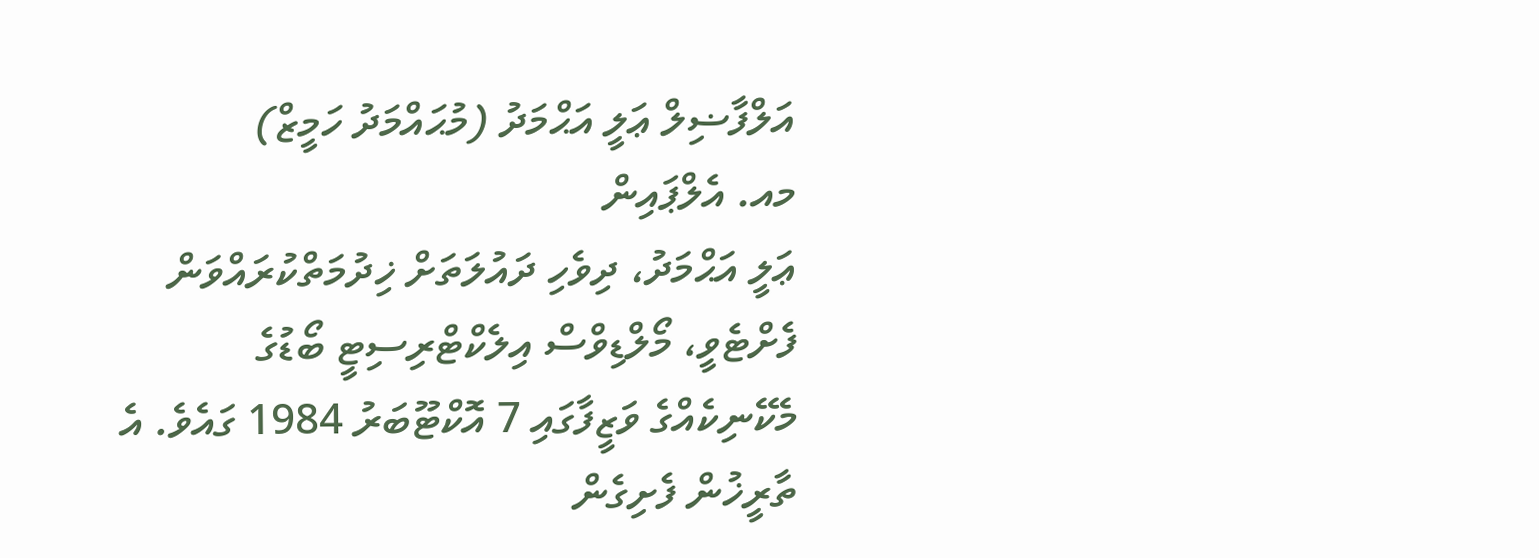އަލްފާޟިލް ޢަލީ އަޙްމަދު (މުޙައްމަދު ހަމީޒް)
މއ. އެލްޕައިން
ޢަލީ އަޙްމަދު، ދިވެހި ދައުލަތަށް ޚިދުމަތްކުރައްވަން ފެށްޓެވީ، މޯލްޑިވްސް އިލެކްޓްރިސިޓީ ބޯޑުގެ މެކޭނިކެއްގެ ވަޒީފާގައި 7 އޮކްޓޫބަރު 1984 ގައެވެ. އެ ތާރީޚުން ފެށިގެން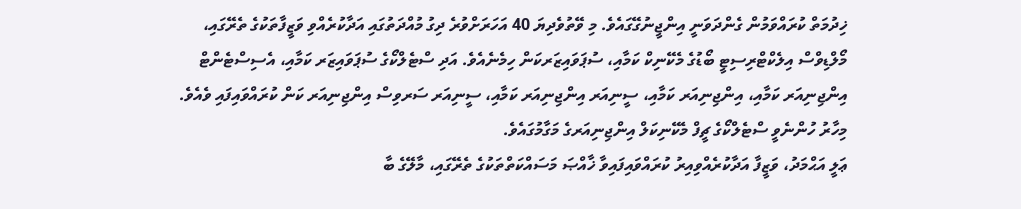ޚިދުމަތް ކުރައްވަމުން ގެންދަވަނީ އިންޖީނުގޭގައެވެ. މި ވޭތުވެދިޔަ 40 އަހަރަށްވުރެ ދިގު މުއްދަތުގައި އަދާކުރެއްވި ވަޒީފާތަކުގެ ތެރޭގައި، މޯލްޑިވްސް އިލެކްޓްރިސިޓީ ބޯޑުގެ މެކޭނިކް ކަމާއި، ސުޕަވައިޒަރކަން ހިމެނެއެވެ. އަދި ސްޓެލްކޯގެ ސުޕަވައިޒަރ ކަމާއި، އެސިސްޓެންޓް އިންޖިނިއަރ ކަމާއި، އިންޖިނިއަރ ކަމާއި، ސީނިއަރ އިންޖިނިއަރ ކަމާއި، ސީނިއަރ ސަރވިސް އިންޖިނިއަރ ކަން ކުރައްވައިފައި ވެއެވެ. މިހާރު ހުންނެވީ ސްޓެލްކޯގެ ޗީފް މެކޭނިކަލް އިންޖިނިއަރގެ މަގާމުގައެވެ.
ޢަލީ އަޙްމަދު، ވަޒީފާ އަދާކުރެއްވިއިރު ކުރައްވައިފައިވާ ޚާއްޞަ މަސައްކަތްތަކުގެ ތެރޭގައި، މާލޭގެ ބާ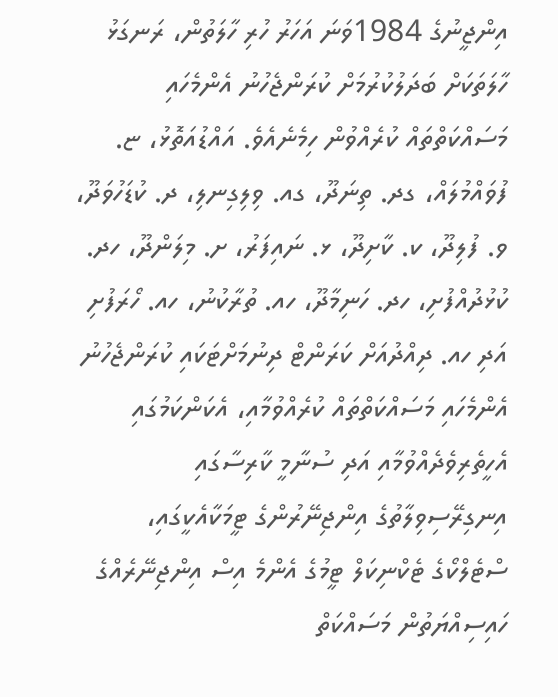އިންޖީނުގެ 1984ވަނަ އަހަރު ހުރި ހާލަތުން، ރަނގަޅު ހާލަތަކަށް ބަދަލުކުރުމަށް ކުރަންޖެހުނު އެންމެހައި މަސައްކަތްތައް ކުރެއްވުން ހިމެނެއެވެ. އައްޑުއަތޮޅު، ޏ. ފުވައްމުލައް، ގދ. ތިނަދޫ، ގއ. ވިލިގިނލި، ދ. ކުޑަހުވަދޫ، ވ. ފުލިދޫ، ކ. ކާށިދޫ، ޅ. ނައިފަރު، ށ. މިލަންދޫ، ހދ. ކުޅުދުއްފުށި، ހދ. ހަނިމާދޫ، ހއ. ތުރާކުނު، ހއ. ހޯރަފުށި އަދި ހއ. ދިއްދުއަށް ކަރަންޓް ދިނުމަށްޓަކައި ކުރަންޖެހުނު އެންމެހައި މަސައްކަތްތައް ކުރެއްވުމާއި، އެކަންކަމުގައި އެހީތެރިވެދެއްވުމާއި އަދި ސުނާމީ ކާރިސާގައި އިނގިރޭސިވިލާތުގެ އިންޖިނޭރުންގެ ޓީމަކާއެކީގައި، ސްޓެލްކޯގެ ޓެކްނިކަލް ޓީމުގެ އެންމެ އިސް އިންޖިނޭރެއްގެ ހައިސިއްޔަތުން މަސައްކަތް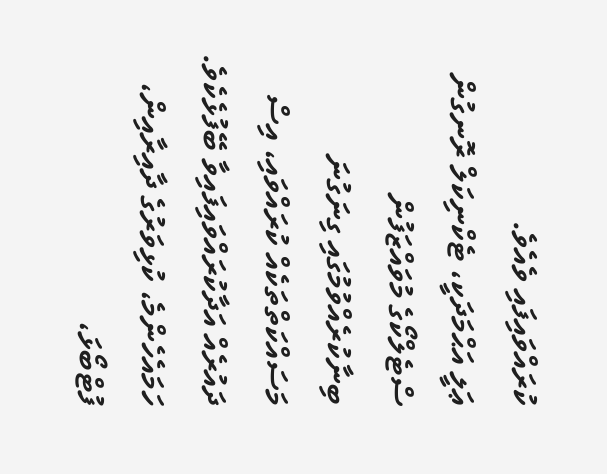ކުރައްވައިފައި ވެއެވެ.
ޢަލީ އަޙްމަދަކީ، ޓެކްނިކަލް ރޮނގުން ސްޓެލްކޯގެ މުވައްޒަފުން ބިނާކުރެއްވުމުގައި ގިނަގުނަ މަސައްކަތްތަކެއް ކުރައްވައި، އިސް ދައުރެއް އަދާކުރައްވައިފައިވާ ބޭފުޅެކެވެ. ހަމައެހެންމެ، ކުޅިވަރުގެ ދާއިރާއިން، ފުޓްބޯޅަ،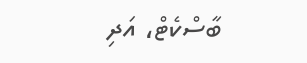ބާސްކެޓް، އަދި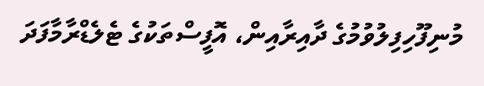މުނިފޫހިފިލުވުމުގެ ދާއިރާއިން، އޮފީސްތަކުގެ ޓެލެޑްރާމާފަދަ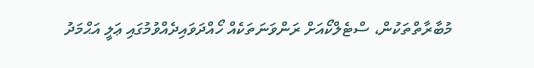މުބާރާތްތަކުން، ސްޓެލްކޯއަށް ރަންވަނަތަކެއް ހޯއްދަވައިދެއްވުމުގައި ޢަލީ އަޙްމަދު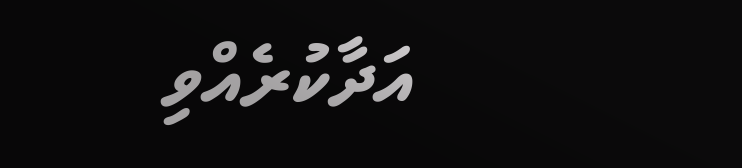އަދާކުރެއްވި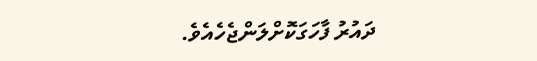ދައުރު ފާހަގަކޮށްލަންޖެހެއެވެ.